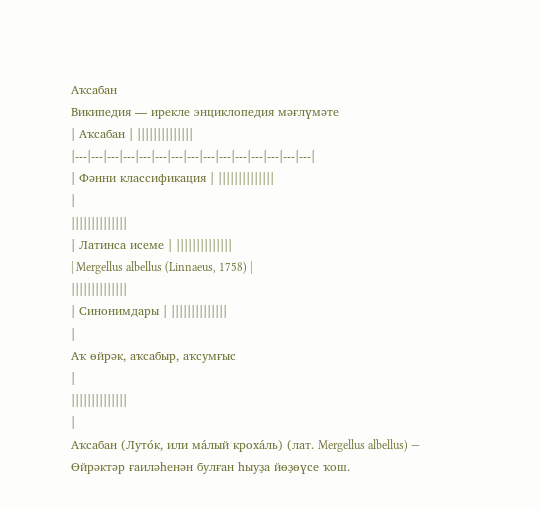Аҡсабан
Википедия — ирекле энциклопедия мәғлүмәте
| Аҡсабан | ||||||||||||||
|---|---|---|---|---|---|---|---|---|---|---|---|---|---|---|
| Фәнни классификация | ||||||||||||||
|
||||||||||||||
| Латинса исеме | ||||||||||||||
| Mergellus albellus (Linnaeus, 1758) |
||||||||||||||
| Синонимдары | ||||||||||||||
|
Аҡ өйрәк, аҡсабыр, аҡсумғыс
|
||||||||||||||
|
Аҡсабан (Луто́к, или ма́лый кроха́ль) (лат. Mergellus albellus) — Өйрәктәр ғаиләһенән булған һыуҙа йөҙөүсе ҡош.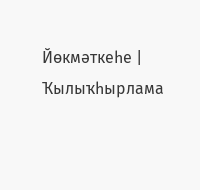Йөкмәткеһе |
Ҡылыҡһырлама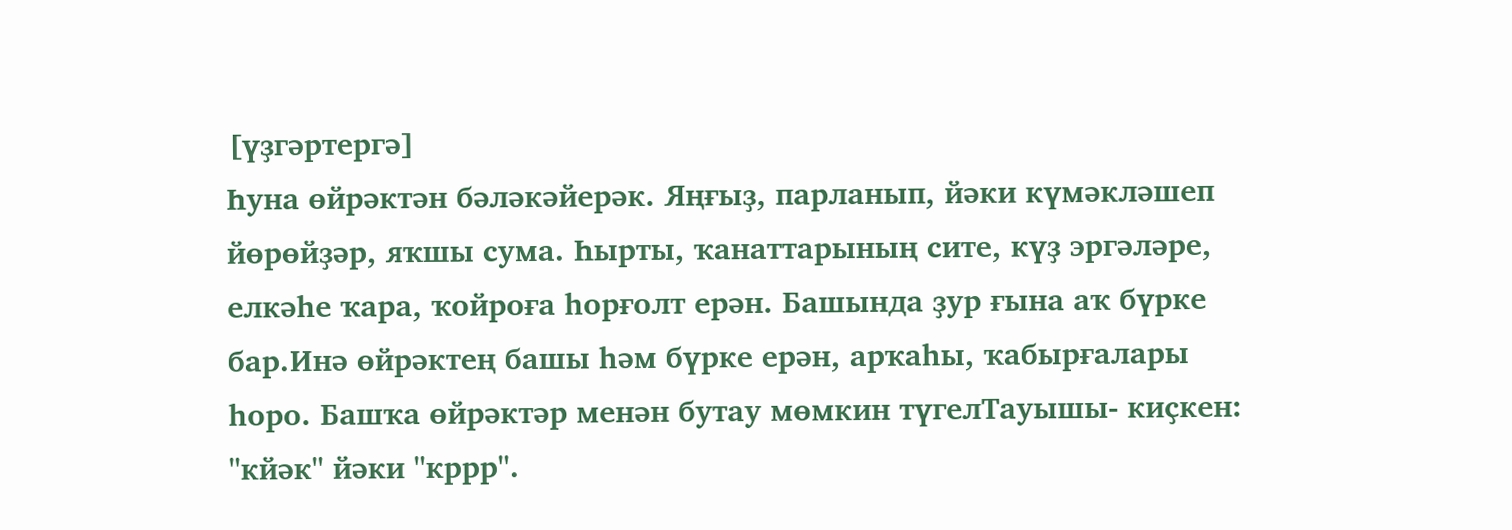[үҙгәртергә]
Һуна өйрәктән бәләкәйерәк. Яңғыҙ, парланып, йәки күмәкләшеп йөрөйҙәр, яҡшы сума. Һырты, ҡанаттарының сите, күҙ эргәләре, елкәһе ҡара, ҡойроға һорғолт ерән. Башында ҙур ғына аҡ бүрке бар.Инә өйрәктең башы һәм бүрке ерән, арҡаһы, ҡабырғалары һоро. Башҡа өйрәктәр менән бутау мөмкин түгелТауышы- киҫкен: "кйәк" йәки "кррр".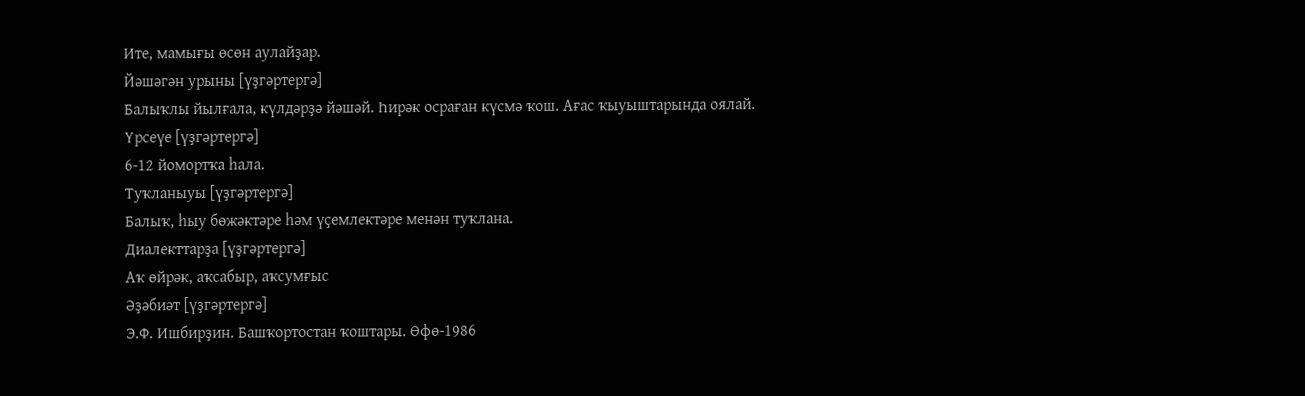Ите, мамығы өсөн аулайҙар.
Йәшәгән урыны [үҙгәртергә]
Балыҡлы йылғала, күлдәрҙә йәшәй. Һирәк осраған күсмә ҡош. Ағас ҡыуыштарында оялай.
Үрсеүе [үҙгәртергә]
6-12 йомортҡа һала.
Туҡланыуы [үҙгәртергә]
Балыҡ, һыу бөжәктәре һәм үҫемлектәре менән туҡлана.
Диалекттарҙа [үҙгәртергә]
Аҡ өйрәк, аҡсабыр, аҡсумғыс
Әҙәбиәт [үҙгәртергә]
Э.Ф. Ишбирҙин. Башҡортостан ҡоштары. Өфө-1986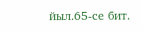йыл.65-се бит.